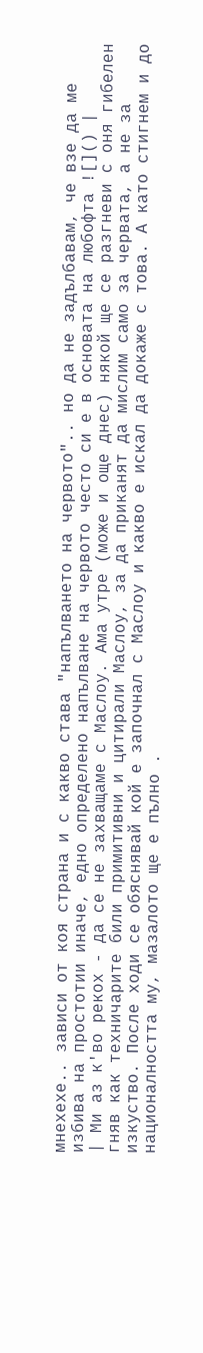мнехехе.. зависи от коя страна и с какво става "напълването на червото".. но да не задълбавам, че взе да ме избива на простотии иначе, едно определено напълване на червото често си е в основата на любофта ![]() |
| Ми аз к'во рекох - да се не захващаме с Маслоу. Ама утре (може и още днес) някой ще се разгневи с оня гибелен гняв как техничарите били примитивни и цитирали Маслоу, за да приканят да мислим само за червата, а не за изкуство. После ходи се обяснявай кой е започнал с Маслоу и какво е искал да докаже с това. А като стигнем и до националността му, мазалото ще е пълно .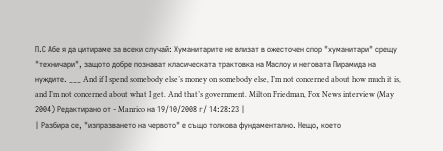П.С Абе я да цитираме за всеки случай: Хуманитарите не влизат в ожесточен спор "хуманитари" срещу "техничари", защото добре познават класическата трактовка на Маслоу и неговата Пирамида на нуждите. ___ And if I spend somebody else’s money on somebody else, I’m not concerned about how much it is, and I’m not concerned about what I get. And that’s government. Milton Friedman, Fox News interview (May 2004) Редактирано от - Manrico на 19/10/2008 г/ 14:28:23 |
| Разбира се, "изпразването на червото" е също толкова фундаментално. Нещо, което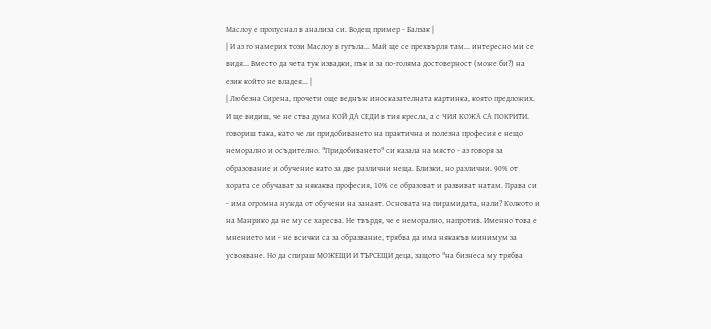Маслоу е пропуснал в анализа си. Водещ пример - Балзак |
| И аз го намерих този Маслоу в гугъла... Май ще се прехвърля там... интересно ми се видя... Вместо да чета тук извадки, пък и за по-голяма достоверност (може би?) на език който не владея... |
| Любезна Сирена, прочети още веднъж иносказателната картинка, която предложих. И ще видиш, че не ства дума КОЙ ДА СЕДИ в тия кресла, а с ЧИЯ КОЖА СА ПОКРИТИ. говориш така, като че ли придобиването на практична и полезна професия е нещо неморално и осъдително. "Придобиването" си казала на място - аз говоря за образование и обучение като за две различни неща. Близки, но различни. 90% от хората се обучават за някаква професия, 10% се образоват и развиват натам. Права си - има огромна нужда от обучени на занаят. Основата на пирамидата, нали? Колкото и на Манрико да не му се харесва. Не твърдя, че е неморално, напротив. Именно това е мнението ми - не всички са за образвание, трябва да има някакъв минимум за усвояване. Но да спираш МОЖЕЩИ И ТЪРСЕЩИ деца, защото "на бизнеса му трябва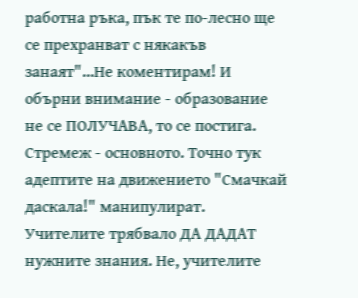работна ръка, пък те по-лесно ще се прехранват с някакъв занаят"...Не коментирам! И обърни внимание - образование не се ПОЛУЧАВА, то се постига. Стремеж - основното. Точно тук адептите на движението "Смачкай даскала!" манипулират. Учителите трябвало ДА ДАДАТ нужните знания. Не, учителите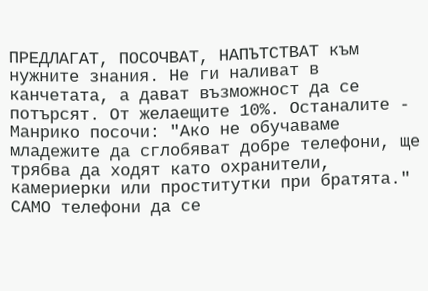ПРЕДЛАГАТ, ПОСОЧВАТ, НАПЪТСТВАТ към нужните знания. Не ги наливат в канчетата, а дават възможност да се потърсят. От желаещите 10%. Останалите - Манрико посочи: "Ако не обучаваме младежите да сглобяват добре телефони, ще трябва да ходят като охранители, камериерки или проститутки при братята." САМО телефони да се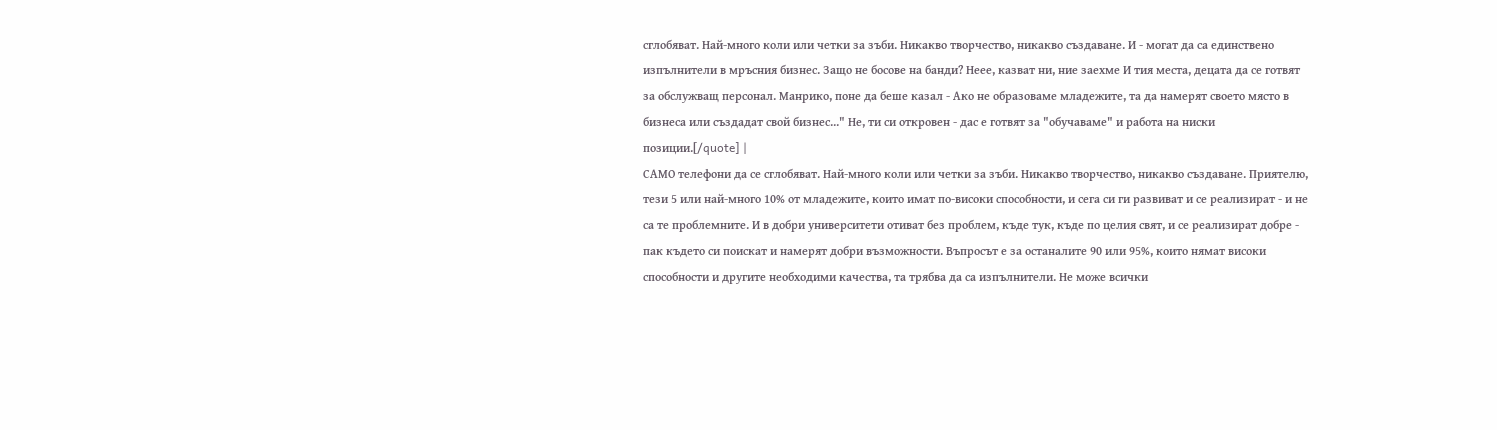сглобяват. Най-много коли или четки за зъби. Никакво творчество, никакво създаване. И - могат да са единствено изпълнители в мръсния бизнес. Защо не босове на банди? Неее, казват ни, ние заехме И тия места, децата да се готвят за обслужващ персонал. Манрико, поне да беше казал - Ако не образоваме младежите, та да намерят своето място в бизнеса или създадат свой бизнес..." Не, ти си откровен - дас е готвят за "обучаваме" и работа на ниски позиции.[/quote] |
САМО телефони да се сглобяват. Най-много коли или четки за зъби. Никакво творчество, никакво създаване. Приятелю, тези 5 или най-много 10% от младежите, които имат по-високи способности, и сега си ги развиват и се реализират - и не са те проблемните. И в добри университети отиват без проблем, къде тук, къде по целия свят, и се реализират добре - пак където си поискат и намерят добри възможности. Въпросът е за останалите 90 или 95%, които нямат високи способности и другите необходими качества, та трябва да са изпълнители. Не може всички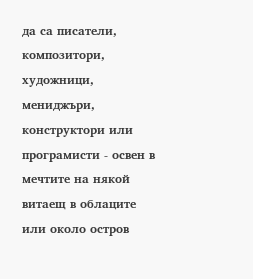да са писатели, композитори, художници, мениджъри, конструктори или програмисти - освен в мечтите на някой витаещ в облаците или около остров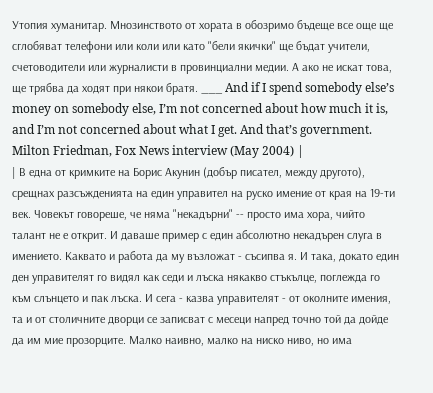Утопия хуманитар. Мнозинството от хората в обозримо бъдеще все още ще сглобяват телефони или коли или като "бели якички" ще бъдат учители, счетоводители или журналисти в провинциални медии. А ако не искат това, ще трябва да ходят при някои братя. ___ And if I spend somebody else’s money on somebody else, I’m not concerned about how much it is, and I’m not concerned about what I get. And that’s government. Milton Friedman, Fox News interview (May 2004) |
| В една от кримките на Борис Акунин (добър писател, между другото), срещнах разсъжденията на един управител на руско имение от края на 19-ти век. Човекът говореше, че няма "некадърни" -- просто има хора, чийто талант не е открит. И даваше пример с един абсолютно некадърен слуга в имението. Каквато и работа да му възложат - съсипва я. И така, докато един ден управителят го видял как седи и лъска някакво стъкълце, поглежда го към слънцето и пак лъска. И сега - казва управителят - от околните имения, та и от столичните дворци се записват с месеци напред точно той да дойде да им мие прозорците. Малко наивно, малко на ниско ниво, но има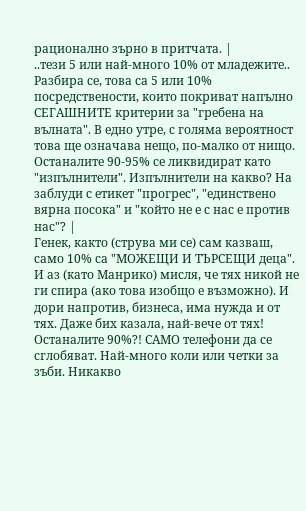рационално зърно в притчата. |
..тези 5 или най-много 10% от младежите.. Разбира се, това са 5 или 10% посредствености, които покриват напълно СЕГАШНИТЕ критерии за "гребена на вълната". В едно утре, с голяма вероятност това ще означава нещо, по-малко от нищо. Останалите 90-95% се ликвидират като "изпълнители". Изпълнители на какво? На заблуди с етикет "прогрес", "единствено вярна посока" и "който не е с нас е против нас"? |
Генек, както (струва ми се) сам казваш, само 10% са "МОЖЕЩИ И ТЪРСЕЩИ деца". И аз (като Манрико) мисля, че тях никой не ги спира (ако това изобщо е възможно). И дори напротив, бизнеса, има нужда и от тях. Даже бих казала, най-вече от тях! Останалите 90%?! САМО телефони да се сглобяват. Най-много коли или четки за зъби. Никакво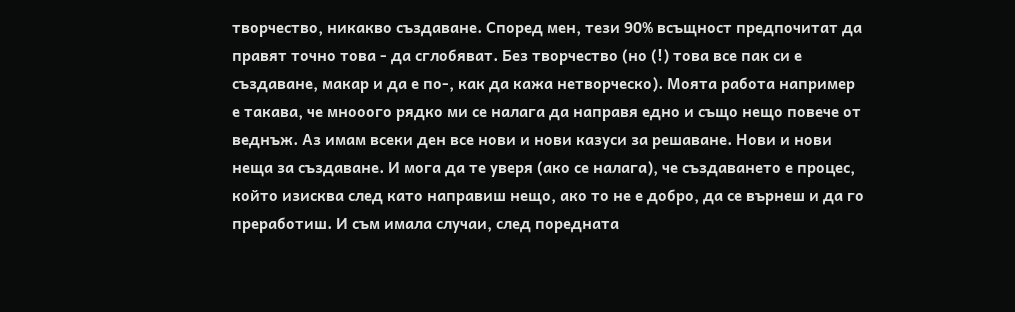творчество, никакво създаване. Според мен, тези 90% всъщност предпочитат да правят точно това - да сглобяват. Без творчество (но (!) това все пак си е създаване, макар и да е по-, как да кажа нетворческо). Моята работа например е такава, че мнооого рядко ми се налага да направя едно и също нещо повече от веднъж. Аз имам всеки ден все нови и нови казуси за решаване. Нови и нови неща за създаване. И мога да те уверя (ако се налага), че създаването е процес, който изисква след като направиш нещо, ако то не е добро, да се върнеш и да го преработиш. И съм имала случаи, след поредната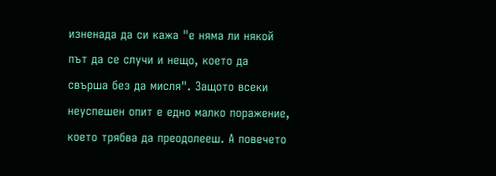изненада да си кажа "е няма ли някой път да се случи и нещо, което да свърша без да мисля". Защото всеки неуспешен опит е едно малко поражение, което трябва да преодолееш. А повечето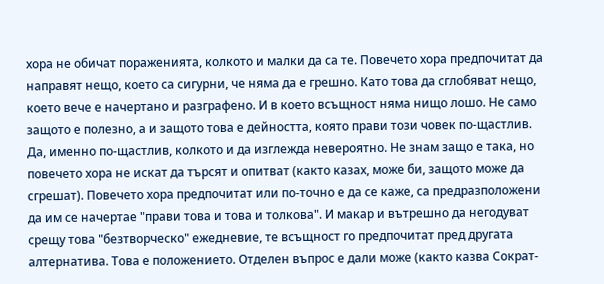хора не обичат пораженията, колкото и малки да са те. Повечето хора предпочитат да направят нещо, което са сигурни, че няма да е грешно. Като това да сглобяват нещо, което вече е начертано и разграфено. И в което всъщност няма нищо лошо. Не само защото е полезно, а и защото това е дейността, която прави този човек по-щастлив. Да, именно по-щастлив, колкото и да изглежда невероятно. Не знам защо е така, но повечето хора не искат да търсят и опитват (както казах, може би, защото може да сгрешат). Повечето хора предпочитат или по-точно е да се каже, са предразположени да им се начертае "прави това и това и толкова". И макар и вътрешно да негодуват срещу това "безтворческо" ежедневие, те всъщност го предпочитат пред другата алтернатива. Това е положението. Отделен въпрос е дали може (както казва Сократ-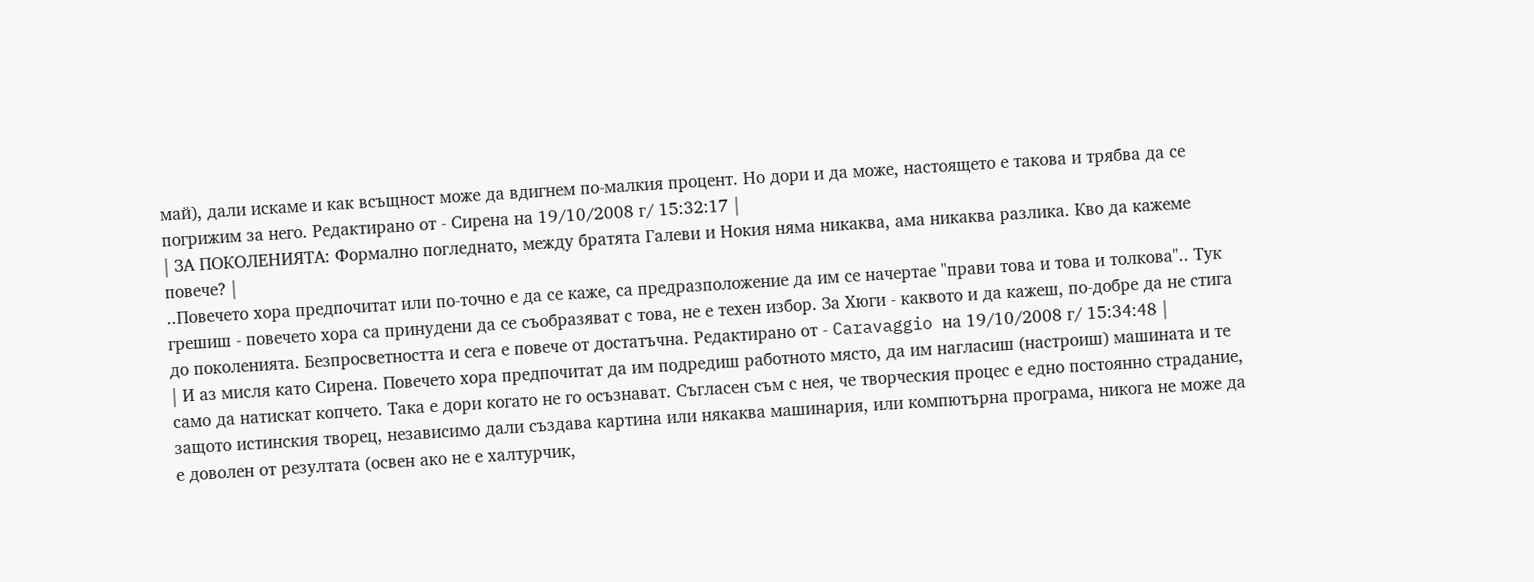май), дали искаме и как всъщност може да вдигнем по-малкия процент. Но дори и да може, настоящето е такова и трябва да се погрижим за него. Редактирано от - Сирена на 19/10/2008 г/ 15:32:17 |
| ЗА ПОКОЛЕНИЯТА: Формално погледнато, между братята Галеви и Нокия няма никаква, ама никаква разлика. Кво да кажеме повече? |
..Повечето хора предпочитат или по-точно е да се каже, са предразположение да им се начертае "прави това и това и толкова".. Тук грешиш - повечето хора са принудени да се съобразяват с това, не е техен избор. За Хюги - каквото и да кажеш, по-добре да не стига до поколенията. Безпросветността и сега е повече от достатъчна. Редактирано от - Caravaggio на 19/10/2008 г/ 15:34:48 |
| И аз мисля като Сирена. Повечето хора предпочитат да им подредиш работното място, да им нагласиш (настроиш) машината и те само да натискат копчето. Така е дори когато не го осъзнават. Съгласен съм с нея, че творческия процес е едно постоянно страдание, защото истинския творец, независимо дали създава картина или някаква машинария, или компютърна програма, никога не може да е доволен от резултата (освен ако не е халтурчик,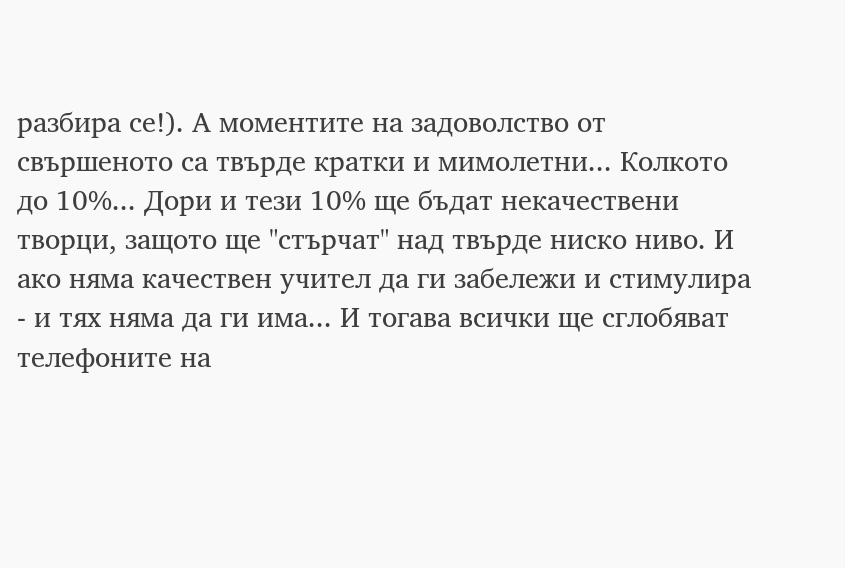разбира се!). А моментите на задоволство от свършеното са твърде кратки и мимолетни... Колкото до 10%... Дори и тези 10% ще бъдат некачествени творци, защото ще "стърчат" над твърде ниско ниво. И ако няма качествен учител да ги забележи и стимулира - и тях няма да ги има... И тогава всички ще сглобяват телефоните на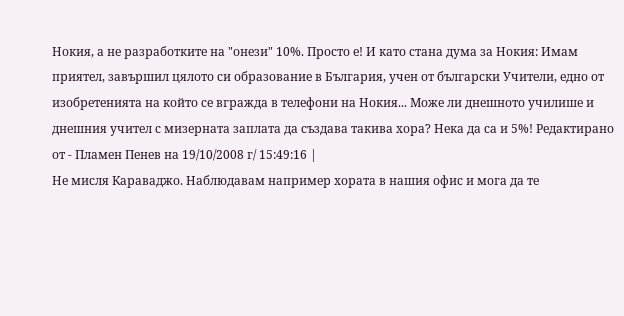Нокия, а не разработките на "онези" 10%. Просто е! И като стана дума за Нокия: Имам приятел, завършил цялото си образование в България, учен от български Учители, едно от изобретенията на който се вгражда в телефони на Нокия... Може ли днешното училише и днешния учител с мизерната заплата да създава такива хора? Нека да са и 5%! Редактирано от - Пламен Пенев на 19/10/2008 г/ 15:49:16 |
Не мисля Караваджо. Наблюдавам например хората в нашия офис и мога да те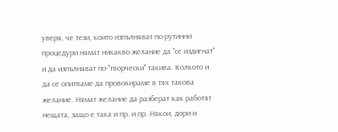уверя, че тези, които изпълняват по-рутинни процедури нямат никакво желание да "се издигнат" и да изпълняват по-"творчески" такива. Колкото и да се опитваме да провокираме в тях такова желание. Нямат желание да разберат как работят нещата, защо е така и пр. и пр. Някои, дори и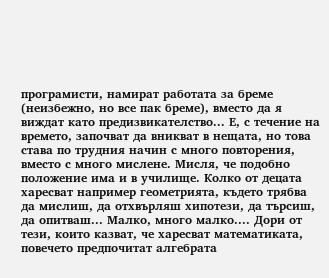програмисти, намират работата за бреме (неизбежно, но все пак бреме), вместо да я виждат като предизвикателство... Е, с течение на времето, започват да вникват в нещата, но това става по трудния начин с много повторения, вместо с много мислене. Мисля, че подобно положение има и в училище. Колко от децата харесват например геометрията, където трябва да мислиш, да отхвърляш хипотези, да търсиш, да опитваш... Малко, много малко.... Дори от тези, които казват, че харесват математиката, повечето предпочитат алгебрата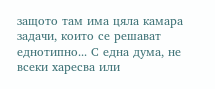защото там има цяла камара задачи, които се решават еднотипно... С една дума, не всеки харесва или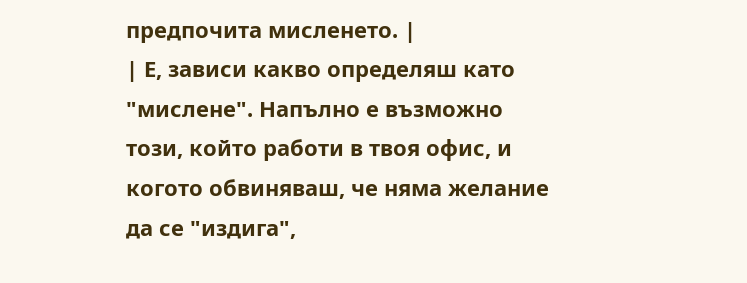предпочита мисленето. |
| Е, зависи какво определяш като "мислене". Напълно е възможно този, който работи в твоя офис, и когото обвиняваш, че няма желание да се "издига",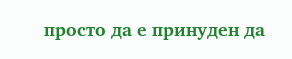просто да е принуден да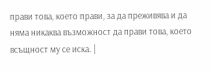прави това, което прави, за да преживява и да няма никаква възможност да прави това, което всъщност му се иска. |